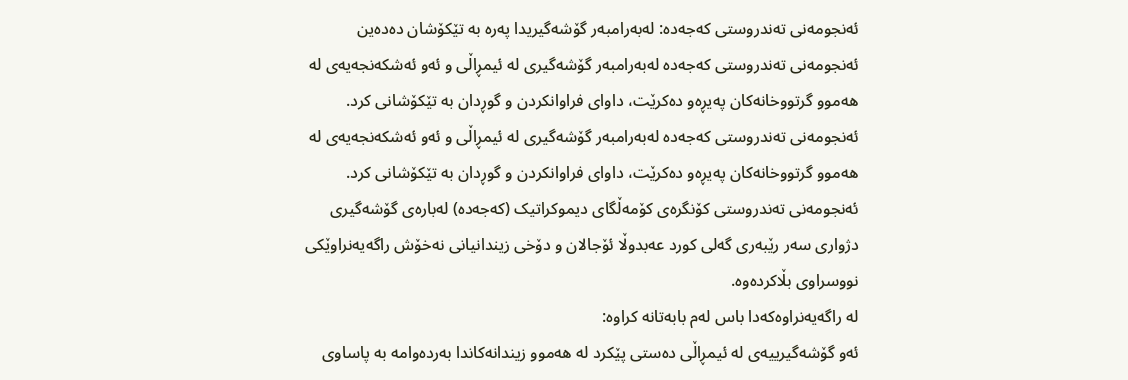ئەنجومەنی تەندروستی کەجەدە: لەبەرامبەر گۆشەگیریدا پەرە بە تێکۆشان دەدەین
ئەنجومەنی تەندروستی کەجەدە لەبەرامبەر گۆشەگیری لە ئیمڕاڵی و ئەو ئەشکەنجەیەی لە هەموو گرتووخانەکان پەیڕەو دەکرێت، داوای فراوانکردن و گوڕدان بە تێکۆشانی کرد.
ئەنجومەنی تەندروستی کەجەدە لەبەرامبەر گۆشەگیری لە ئیمڕاڵی و ئەو ئەشکەنجەیەی لە هەموو گرتووخانەکان پەیڕەو دەکرێت، داوای فراوانکردن و گوڕدان بە تێکۆشانی کرد.
ئەنجومەنی تەندروستی کۆنگرەی کۆمەڵگای دیموکراتیک (کەجەدە) لەبارەی گۆشەگیری دژواری سەر رێبەری گەلی کورد عەبدوڵا ئۆجالان و دۆخی زیندانیانی نەخۆش راگەیەنراوێکی نووسراوی بڵاکردەوە.
لە راگەیەنراوەکەدا باس لەم بابەتانە کراوە:
ئەو گۆشەگیرییەی لە ئیمڕاڵی دەستی پێکرد لە هەموو زیندانەکاندا بەردەوامە بە پاساوی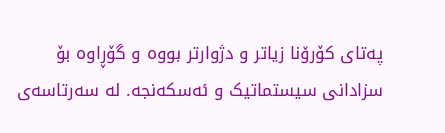پەتای کۆرۆنا زیاتر و دژوارتر بووە و گۆڕاوە بۆ سزادانی سیستماتیک و ئەسکەنجە. لە سەرتاسەی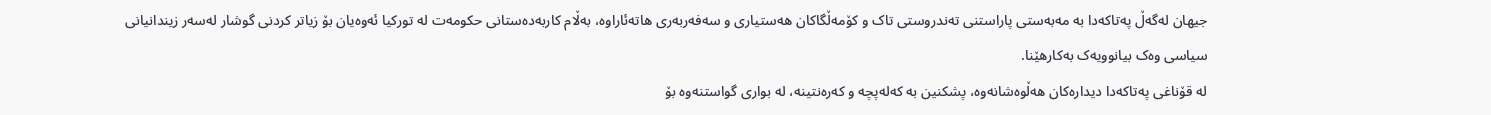جیهان لەگەڵ پەتاکەدا بە مەبەستی پاراستنی تەندروستی تاک و کۆمەڵگاکان هەستیاری و سەفەربەری هاتەئاراوە، بەڵام کاربەدەستانی حکومەت لە تورکیا ئەوەیان بۆ زیاتر کردنی گوشار لەسەر زیندانیانی سیاسی وەک بیانوویەک بەکارهێنا.
لە قۆناغی پەتاکەدا دیدارەکان هەڵوەشانەوە، پشکنین بە کەلەپچە و کەرەنتینە، لە بواری گواستنەوە بۆ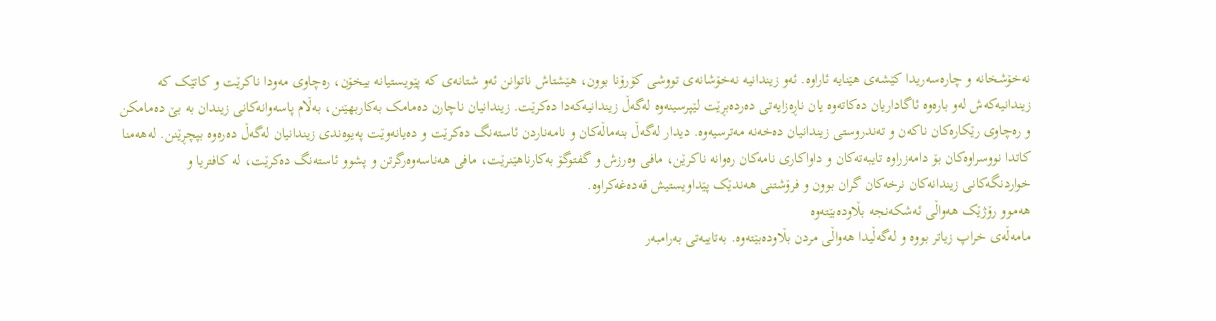نەخۆشخانە و چارەسەریدا کێشەی هێنایە ئاراوە. ئەو زیندانیە نەخۆشانەی تووشی کۆرۆنا بوون، هێشتاش ناتوانن ئەو شتانەی کە پێویستیانە بیخۆن، رەچاوی مەودا ناکرێت و کاتێک کە زیندانیەکەش لەو بارەوە ئاگاداریان دەکاتەوە یان ناڕەزایەتی دەردەبڕێت لێپرسینەوە لەگەڵ زیندانیەکەدا دەکرێت. زیندانیان ناچارن دەمامک بەکاربهێنن، بەڵام پاسەوانەکانی زیندان بە بێ دەمامکن و رەچاوی رێکارەکان ناکەن و تەندروستی زیندانیان دەخەنە مەترسیەوە. دیدار لەگەڵ بنەماڵەکان و نامەناردن ئاستەنگ دەکرێت و دەیانەوێت پەیوەندی زیندانیان لەگەڵ دەرەوە بپچڕێنن. لەهەمنا کاتدا نووسراوەکان بۆ دامەزراوە تایبەتەکان و داواکاری نامەکان رەوانە ناکرێن، مافی وەرزش و گفتوگۆ بەکارناهێنرێت، مافی هەناسەوەرگرتن و پشوو ئاستەنگ دەکرێت، لە کافتریا و خواردنگەکانی زیندانەکان نرخەکان گران بوون و فرۆشتنی هەندێک پێداویستیش قەدەغەکراوە.
هەموو رۆژێک هەواڵی ئەشکەنجە بڵاودەبێتەوە
مامەڵەی خراپ زیاتر بووە و لەگەڵیدا هەواڵی مردن بڵاودەبێتەوە. بەتایبەتی بەرامبەر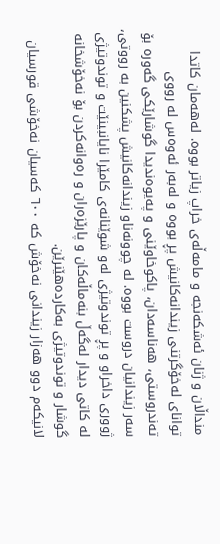منداڵان و ژنان ئەشکەنجە و مامەڵەی خراپ زیاتر بووە. لەهەمان کاتدا توانای لەخۆگرتنی زیندانەکانیش پڕ بووە و لەبەر ئەوەس لە رووی تەندروستی، هەناسەدان، پاکوخاوێنی و پەیوەندیدا گوشارێکی گەورە بۆ سەر زیندانیان دروست بووە. لە چوونەناو زیندانەکانیش پشکنین بە رووتی، ژووری داخراو و پڕ توندوتیژی لەو شوێنانەی کامێرا نایانبینێت و توندوتیژی لە کاتی دیدار لەگەڵ بنەماڵەکان و پارێزەران و رەوانەکردن بۆ نەخۆشخانە گوشار و توندوتیژی بەکاردەهێنرێن.
لانیکەم دوو هەزار زیندانی نەخۆش کە ٦٠٠ کەسیان نەخۆشی قورسیان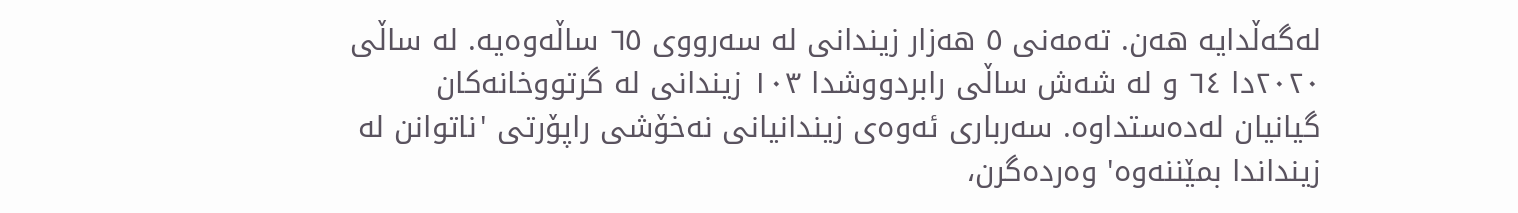لەگەڵدایە هەن. تەمەنی ٥ هەزار زیندانی لە سەرووی ٦٥ ساڵەوەیە. لە ساڵی ٢٠٢٠دا ٦٤ و لە شەش ساڵی رابردووشدا ١٠٣ زیندانی لە گرتووخانەکان گیانیان لەدەستداوە. سەرباری ئەوەی زیندانیانی نەخۆشی راپۆرتی 'ناتوانن لە زینداندا بمێننەوە' وەردەگرن،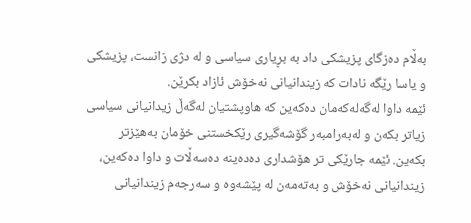بەڵام دەزگای پزیشکی داد بە بڕیاری سیاسی و لە دژی زانست، پزیشکی و یاسا رێگە نادات کە زیندانیانی نەخۆش ئازاد بکرێن.
ئێمە داوا لەگەلەکەمان دەکەین کە هاوپشتیان لەگەڵ زیدانیانی سیاسی زیاتر بکەن و لەبەرامبەر گۆشەگیری رێکخستنی خۆمان بەهێزتر بکەین. ئێمە جارێکی تر هۆشداری دەدەینە دەسەڵات و داوا دەکەین، زیندانیانی نەخۆش و بەتەمەن لە پێشەوە و سەرجەم زیندانیانی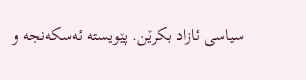سیاسی ئازاد بکرێن. پێویستە ئەسکەنجە و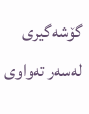گۆشەگیری لەسەر تەواوی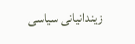زیندانیانی سیاسی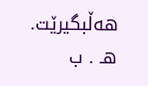هەڵبگیرێت.
هـ . ب